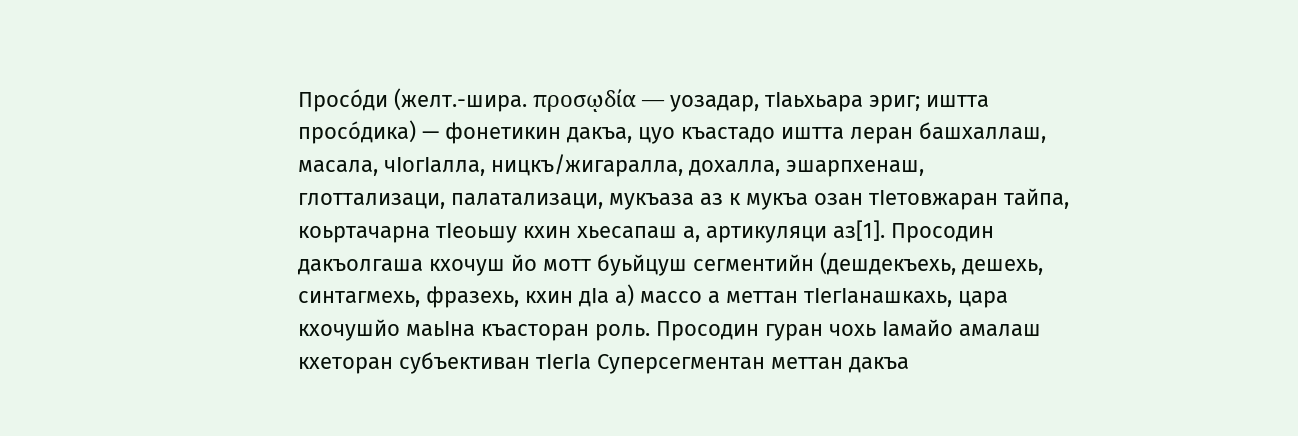Просо́ди (желт.-шира. προσῳδία — уозадар, тӀаьхьара эриг; иштта просо́дика) — фонетикин дакъа, цуо къастадо иштта леран башхаллаш, масала, чӀогӀалла, ницкъ/жигаралла, дохалла, эшарпхенаш, глоттализаци, палатализаци, мукъаза аз к мукъа озан тӀетовжаран тайпа, коьртачарна тӀеоьшу кхин хьесапаш а, артикуляци аз[1]. Просодин дакъолгаша кхочуш йо мотт буьйцуш сегментийн (дешдекъехь, дешехь, синтагмехь, фразехь, кхин дӀа а) массо а меттан тӀегӀанашкахь, цара кхочушйо маьӀна къасторан роль. Просодин гуран чохь Ӏамайо амалаш кхеторан субъективан тӀегӀа Суперсегментан меттан дакъа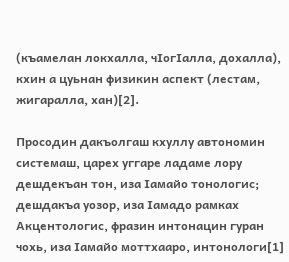(къамелан локхалла, чӀогӀалла, дохалла), кхин а цуьнан физикин аспект (лестам, жигаралла, хан)[2].

Просодин дакъолгаш кхуллу автономин системаш, царех уггаре ладаме лору дешдекъан тон, иза Ӏамайо тонологис; дешдакъа уозор, иза Ӏамадо рамках Акцентологис, фразин интонацин гуран чохь, иза Ӏамайо моттхааро, интонологи[1]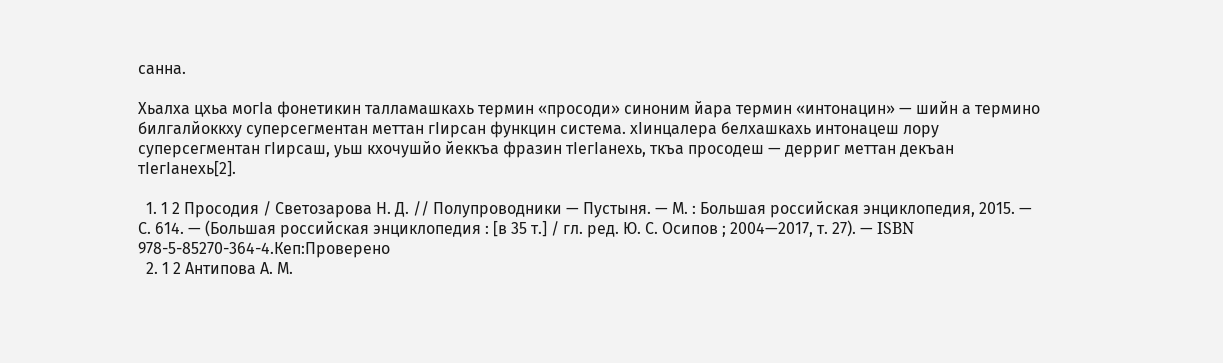санна.

Хьалха цхьа могӀа фонетикин талламашкахь термин «просоди» синоним йара термин «интонацин» — шийн а термино билгалйоккху суперсегментан меттан гӀирсан функцин система. хӀинцалера белхашкахь интонацеш лору суперсегментан гӀирсаш, уьш кхочушйо йеккъа фразин тӀегӀанехь, ткъа просодеш — дерриг меттан декъан тӀегӀанехь[2].

  1. 1 2 Просодия / Светозарова Н. Д. // Полупроводники — Пустыня. — М. : Большая российская энциклопедия, 2015. — С. 614. — (Большая российская энциклопедия : [в 35 т.] / гл. ред. Ю. С. Осипов ; 2004—2017, т. 27). — ISBN 978-5-85270-364-4.Кеп:Проверено
  2. 1 2 Антипова А. М.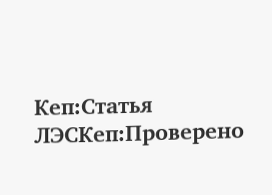Кеп:Статья ЛЭСКеп:Проверено